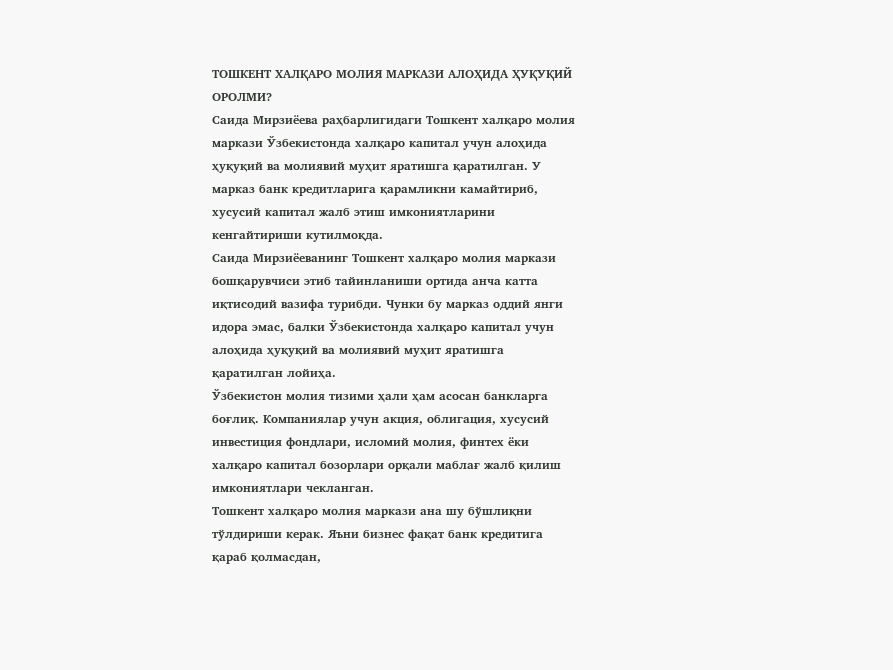ТОШКЕНТ ХАЛҚАРО МОЛИЯ МАРКАЗИ АЛОҲИДА ҲУҚУҚИЙ ОРОЛМИ?
Саида Мирзиёева раҳбарлигидаги Тошкент халқаро молия маркази Ўзбекистонда халқаро капитал учун алоҳида ҳуқуқий ва молиявий муҳит яратишга қаратилган. У марказ банк кредитларига қарамликни камайтириб, хусусий капитал жалб этиш имкониятларини кенгайтириши кутилмоқда.
Саида Мирзиёеванинг Тошкент халқаро молия маркази бошқарувчиси этиб тайинланиши ортида анча катта иқтисодий вазифа турибди. Чунки бу марказ оддий янги идора эмас, балки Ўзбекистонда халқаро капитал учун алоҳида ҳуқуқий ва молиявий муҳит яратишга қаратилган лойиҳа.
Ўзбекистон молия тизими ҳали ҳам асосан банкларга боғлиқ. Компаниялар учун акция, облигация, хусусий инвестиция фондлари, исломий молия, финтех ёки халқаро капитал бозорлари орқали маблағ жалб қилиш имкониятлари чекланган.
Тошкент халқаро молия маркази ана шу бўшлиқни тўлдириши керак. Яъни бизнес фақат банк кредитига қараб қолмасдан,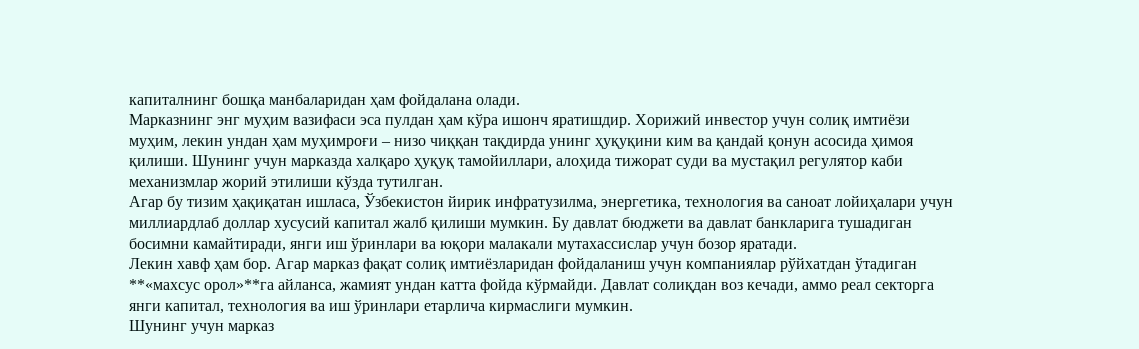капиталнинг бошқа манбаларидан ҳам фойдалана олади.
Марказнинг энг муҳим вазифаси эса пулдан ҳам кўра ишонч яратишдир. Хорижий инвестор учун солиқ имтиёзи муҳим, лекин ундан ҳам муҳимроғи – низо чиққан тақдирда унинг ҳуқуқини ким ва қандай қонун асосида ҳимоя қилиши. Шунинг учун марказда халқаро ҳуқуқ тамойиллари, алоҳида тижорат суди ва мустақил регулятор каби механизмлар жорий этилиши кўзда тутилган.
Агар бу тизим ҳақиқатан ишласа, Ўзбекистон йирик инфратузилма, энергетика, технология ва саноат лойиҳалари учун миллиардлаб доллар хусусий капитал жалб қилиши мумкин. Бу давлат бюджети ва давлат банкларига тушадиган босимни камайтиради, янги иш ўринлари ва юқори малакали мутахассислар учун бозор яратади.
Лекин хавф ҳам бор. Агар марказ фақат солиқ имтиёзларидан фойдаланиш учун компаниялар рўйхатдан ўтадиган **«махсус орол»**га айланса, жамият ундан катта фойда кўрмайди. Давлат солиқдан воз кечади, аммо реал секторга янги капитал, технология ва иш ўринлари етарлича кирмаслиги мумкин.
Шунинг учун марказ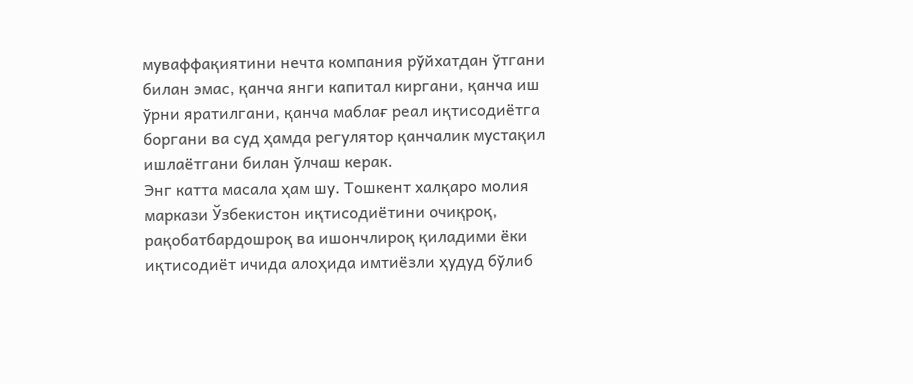муваффақиятини нечта компания рўйхатдан ўтгани билан эмас, қанча янги капитал киргани, қанча иш ўрни яратилгани, қанча маблағ реал иқтисодиётга боргани ва суд ҳамда регулятор қанчалик мустақил ишлаётгани билан ўлчаш керак.
Энг катта масала ҳам шу. Тошкент халқаро молия маркази Ўзбекистон иқтисодиётини очиқроқ, рақобатбардошроқ ва ишончлироқ қиладими ёки иқтисодиёт ичида алоҳида имтиёзли ҳудуд бўлиб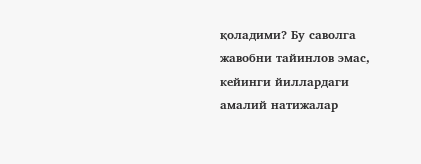қоладими? Бу саволга жавобни тайинлов эмас, кейинги йиллардаги амалий натижалар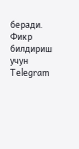беради.
Фикр билдириш учун Telegram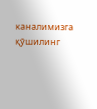каналимизга қўшилинг